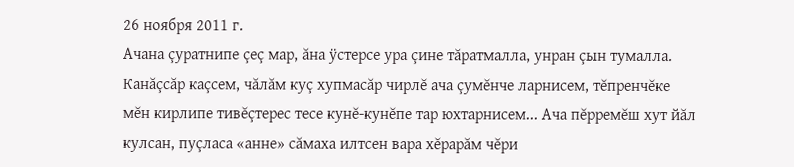26 ноября 2011 г.
Ачана çуратнипе çеç мар, ăна ÿстерсе ура çине тăратмалла, унран çын тумалла. Канăçсăр каçсем, чăлăм куç хупмасăр чирлĕ ача çумĕнче ларнисем, тĕпренчĕке мĕн кирлипе тивĕçтерес тесе кунĕ-кунĕпе тар юхтарнисем... Ача пĕрремĕш хут йăл кулсан, пуçласа «анне» сăмаха илтсен вара хĕрарăм чĕри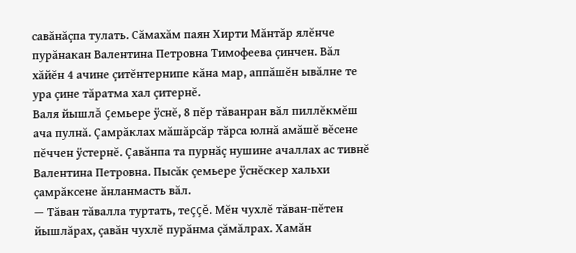савăнăçпа тулать. Сăмахăм паян Хирти Мăнтăр ялĕнче пурăнакан Валентина Петровна Тимофеева çинчен. Вăл хăйĕн 4 ачине çитĕнтернипе кăна мар, аппăшĕн ывăлне те ура çине тăратма хал çитернĕ.
Валя йышлă çемьере ÿснĕ, 8 пĕр тăванран вăл пиллĕкмĕш ача пулнă. Çамрăклах мăшăрсăр тăрса юлнă амăшĕ вĕсене пĕччен ÿстернĕ. Çавăнпа та пурнăç нушине ачаллах ас тивнĕ Валентина Петровна. Пысăк çемьере ÿснĕскер хальхи çамрăксене ăнланмасть вăл.
— Тăван тăвалла туртать, теççĕ. Мĕн чухлĕ тăван-пĕтен йышлăрах, çавăн чухлĕ пурăнма çăмăлрах. Хамăн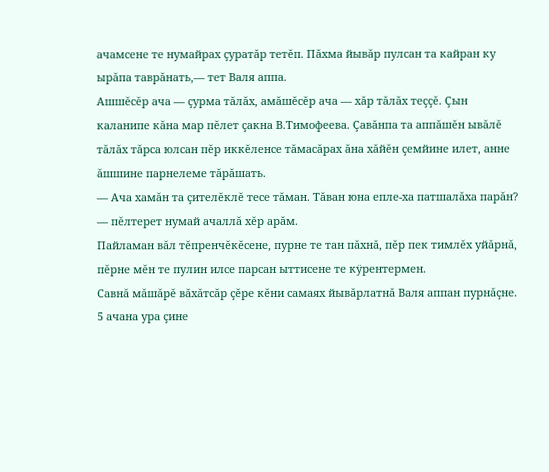ачамсене те нумайрах çуратăр тетĕп. Пăхма йывăр пулсан та кайран ку ырăпа таврăнать,— тет Валя аппа.
Ашшĕсĕр ача — çурма тăлăх, амăшĕсĕр ача — хăр тăлăх теççĕ. Çын каланипе кăна мар пĕлет çакна В.Тимофеева. Çавăнпа та аппăшĕн ывăлĕ тăлăх тăрса юлсан пĕр иккĕленсе тăмасăрах ăна хăйĕн çемйине илет, анне ăшшине парнелеме тăрăшать.
— Ача хамăн та çителĕклĕ тесе тăман. Тăван юна епле-ха патшалăха парăн? — пĕлтерет нумай ачаллă хĕр арăм.
Пайламан вăл тĕпренчĕкĕсене, пурне те тан пăхнă, пĕр пек тимлĕх уйăрнă, пĕрне мĕн те пулин илсе парсан ыттисене те кÿрентермен.
Савнă мăшăрĕ вăхăтсăр çĕре кĕни самаях йывăрлатнă Валя аппан пурнăçне. 5 ачана ура çине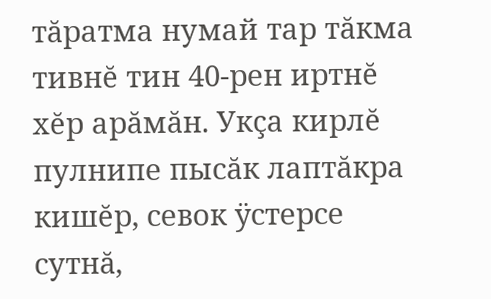тăратма нумай тар тăкма тивнĕ тин 40-рен иртнĕ хĕр арăмăн. Укçа кирлĕ пулнипе пысăк лаптăкра кишĕр, севок ÿстерсе сутнă,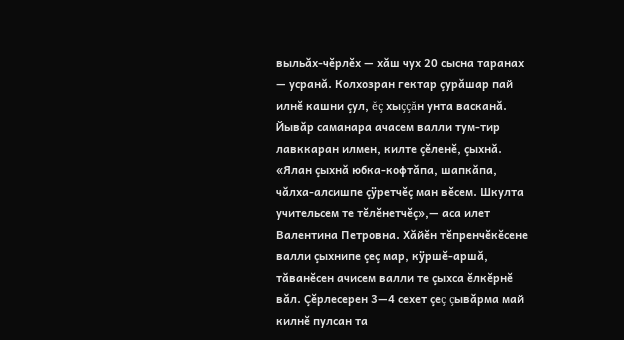выльăх-чĕрлĕх — хăш чух 20 сысна таранах — усранă. Колхозран гектар çурăшар пай илнĕ кашни çул, ĕç хыççăн унта васканă.
Йывăр саманара ачасем валли тум-тир лавккаран илмен, килте çĕленĕ, çыхнă. «Ялан çыхнă юбка-кофтăпа, шапкăпа, чăлха-алсишпе çÿретчĕç ман вĕсем. Шкулта учительсем те тĕлĕнетчĕç»,— аса илет Валентина Петровна. Хăйĕн тĕпренчĕкĕсене валли çыхнипе çеç мар, кÿршĕ-аршă, тăванĕсен ачисем валли те çыхса ĕлкĕрнĕ вăл. Çĕрлесерен 3—4 сехет çеç çывăрма май килнĕ пулсан та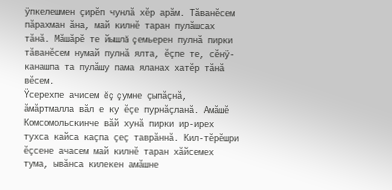ÿпкелешмен çирĕп чунлă хĕр арăм. Тăванĕсем пăрахман ăна, май килнĕ таран пулăшсах тăнă. Мăшăрĕ те йышлă çемьерен пулнă пирки тăванĕсем нумай пулнă ялта, ĕçпе те, сĕнÿ-канашпа та пулăшу пама яланах хатĕр тăнă вĕсем.
Ÿсерехпе ачисем ĕç çумне çыпăçнă, ăмăртмалла вăл е ку ĕçе пурнăçланă. Амăшĕ Комсомольскинче вăй хунă пирки ир-ирех тухса кайса каçпа çеç таврăннă. Кил-тĕрĕшри ĕçсене ачасем май килнĕ таран хăйсемех тума, ывăнса килекен амăшне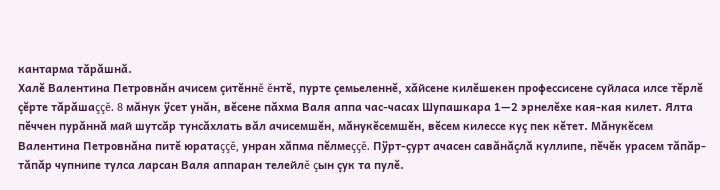кантарма тăрăшнă.
Халĕ Валентина Петровнăн ачисем çитĕннĕ ĕнтĕ, пурте çемьеленнĕ, хăйсене килĕшекен профессисене суйласа илсе тĕрлĕ çĕрте тăрăшаççĕ. 8 мăнук ÿсет унăн, вĕсене пăхма Валя аппа час-часах Шупашкара 1—2 эрнелĕхе кая-кая килет. Ялта пĕччен пурăннă май шутсăр тунсăхлать вăл ачисемшĕн, мăнукĕсемшĕн, вĕсем килессе куç пек кĕтет. Мăнукĕсем Валентина Петровнăна питĕ юратаççĕ, унран хăпма пĕлмеççĕ. Пÿрт-çурт ачасен савăнăçлă куллипе, пĕчĕк урасем тăпăр-тăпăр чупнипе тулса ларсан Валя аппаран телейлĕ çын çук та пулĕ.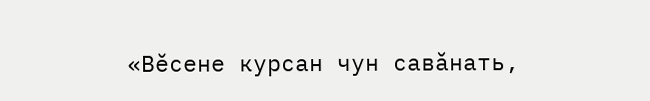«Вĕсене курсан чун савăнать,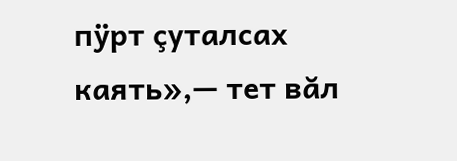пÿрт çуталсах каять»,— тет вăл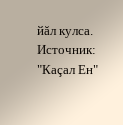йăл кулса.
Источник: "Каçал Ен"